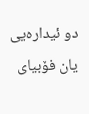دو ئیداره‌یی‌ یان فۆبیای‌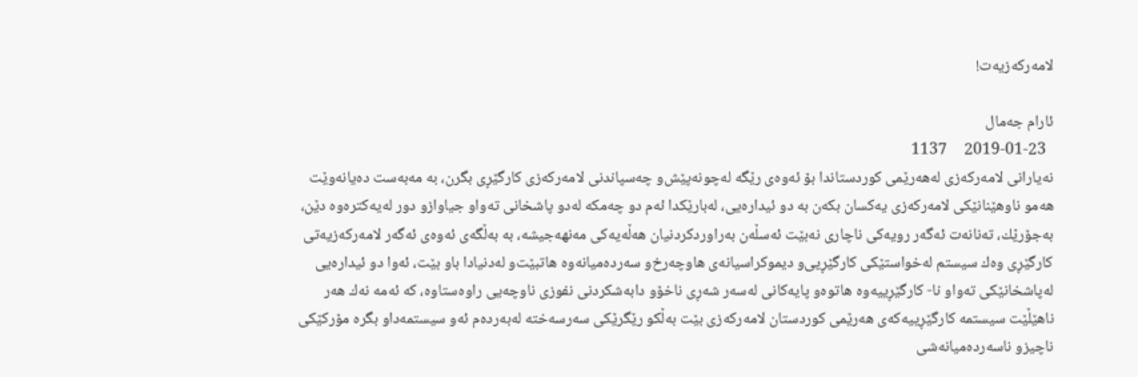لامه‌ركه‌زیه‌ت!

ئارام جەمال
  2019-01-23     1137
نه‌یارانی‌ لامه‌ركه‌زی‌ له‌هه‌رێمی‌ كوردستاندا بۆ ئه‌وه‌ی‌ رێگه‌ له‌چونه‌پێش‌و چه‌سپاندنی‌ لامه‌ركه‌زی‌ كارگێڕی‌ بگرن، به‌ مه‌به‌ست ده‌یانه‌وێت هه‌مو ناوهێنانێكی‌ لامه‌ركه‌زی‌ یه‌كسان بكه‌ن به‌ دو ئیداره‌یی‌، له‌بارێكدا ئه‌م دو چه‌مكه‌ له‌دو پاشخانی‌ ته‌واو جیاوازو دور له‌یه‌كتره‌وه‌ دێن، به‌جۆرێك، ته‌نانه‌ت ئه‌گه‌ر رویه‌كی‌ ناچاری‌ نه‌بێت ئه‌سڵه‌ن به‌راوردكردنیان هه‌ڵه‌یه‌كی‌ مه‌نهه‌جیشه‌، به‌ به‌ڵگه‌ی‌ ئه‌وه‌ی‌ ئه‌گه‌ر لامه‌ركه‌زیه‌تی‌ كارگێڕی‌ وه‌ك سیستم له‌خواستێكی‌ كارگێڕیی‌‌و دیموكراسیانه‌ی‌ هاوچه‌رخ‌و سه‌رده‌میانه‌وه‌ هاتبێت‌و له‌دنیادا باو بێت، ئه‌وا دو ئیداره‌یی‌ له‌پاشخانێكی‌ ته‌واو نا- كارگێڕییه‌وه‌ هاتوه‌و پایه‌كانی‌ له‌سه‌ر شه‌ڕی‌ ناخۆو دابه‌شكردنی‌ نفوزی‌ ناوچه‌یی‌ راوه‌ستاوه‌، كه‌ ئه‌مه‌ نه‌ك هه‌ر ناهێڵێت سیستمه‌ كارگێڕییه‌كه‌ی‌ هه‌رێمی‌ كوردستان لامه‌ركه‌زی‌ بێت به‌ڵكو رێگرێكی‌ سه‌رسه‌خته‌ له‌به‌رده‌م ئه‌و سیستمه‌داو بگره‌ مۆركێكی‌ ناچیزو ناسه‌رده‌میانه‌شی‌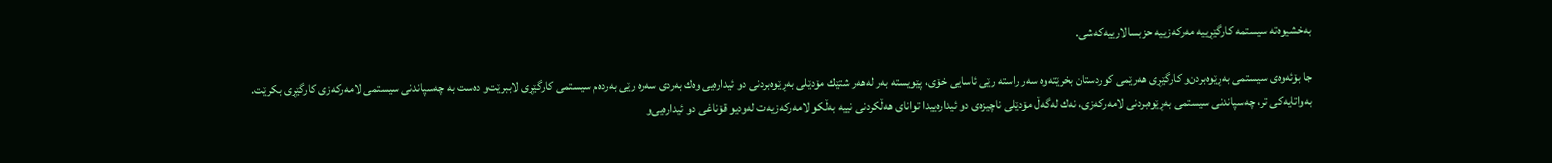به‌خشیوه‌ته‌ سیستمه‌ كارگێڕییه‌ مه‌ركه‌زییه‌ حزبسالارییه‌كه‌شی‌.

جا بۆئه‌وه‌ی‌ سیستمی‌ به‌ڕێوه‌بردن‌و كارگێڕی‌ هه‌رێمی‌ كوردستان بخرێته‌وه‌ سه‌ر راسته‌ رێی‌ ئاسایی‌ خۆی‌، پێویسته‌ به‌ر له‌هه‌ر شتێك مۆدێلی‌ به‌ڕێوه‌بردنی‌ دو ئیداره‌یی‌ وه‌ك به‌ردی‌ سه‌ره‌ رێی‌ به‌رده‌م سیستمی‌ كارگێڕی‌ لاببرێت‌و ده‌ست به‌ چه‌سپاندنی‌ سیستمی‌ لامه‌ركه‌زی‌ كارگێڕی‌ بكرێت. به‌واتایه‌كی‌ تر، چه‌سپاندنی‌ سیستمی‌ به‌ڕێوه‌بردنی‌ لامه‌ركه‌زی‌، نه‌ك له‌گه‌ڵ‌ مۆدێلی‌ ناچیزه‌ی‌ دو ئیداره‌ییدا توانای‌ هه‌ڵكردنی‌ نییه‌ به‌ڵكو لامه‌ركه‌زیه‌ت له‌ودیو قۆناغی‌ دو ئیداره‌یی‌و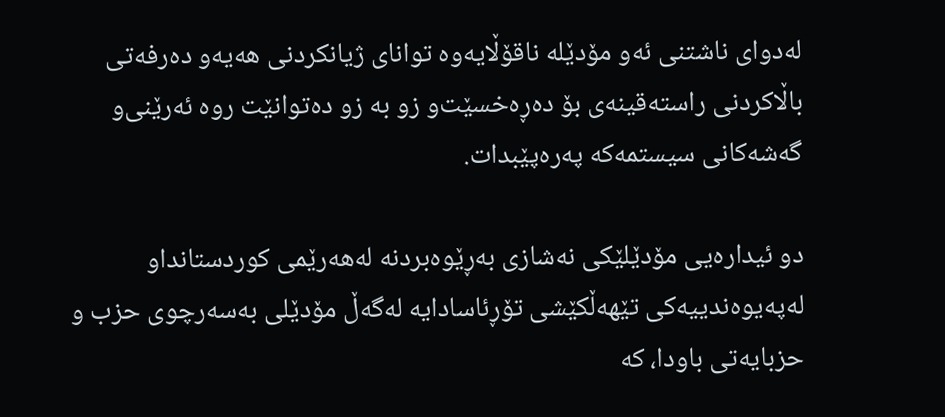له‌دوای‌ ناشتنی‌ ئه‌و مۆدێله‌ ناقۆڵایه‌وه‌ توانای‌ ژیانكردنی‌ هه‌یه‌و ده‌رفه‌تی‌ باڵاكردنی‌ راسته‌قینه‌ی‌ بۆ ده‌ڕه‌خسێت‌و زو به‌ زو ده‌توانێت روه‌ ئه‌رێنی‌‌و گه‌شه‌كانی‌ سیستمه‌كه‌ په‌ره‌پێبدات.

دو ئیداره‌یی‌ مۆدێلێكی‌ نه‌شازی‌ به‌ڕێوه‌بردنه‌ له‌هه‌رێمی‌ كوردستانداو له‌په‌یوه‌ندییه‌كی‌ تێهه‌ڵكێشی‌ تۆڕئاسادایه‌ له‌گه‌ڵ مۆدێلی‌ به‌سه‌رچوی‌ حزب و حزبایه‌تی‌ باودا، كه‌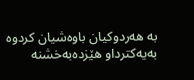به‌ هه‌ردوكیان باوه‌شیان كردوه‌ به‌یه‌كترداو هێزده‌به‌خشنه‌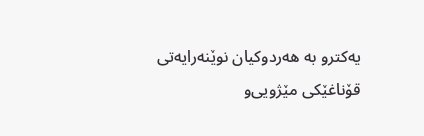یه‌كترو به‌ هه‌ردوكیان نوێنه‌رایه‌تی‌ قۆناغێكی‌ مێژویی‌‌و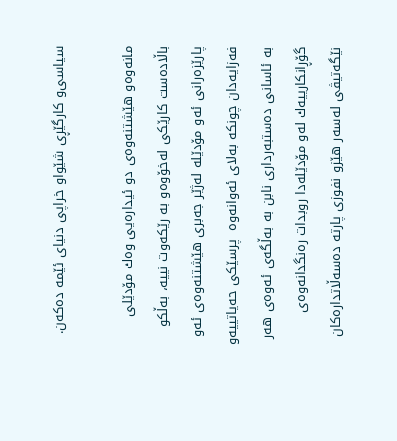سیاسی‌و كارگێڕی‌ شێواو خراپی‌ دنیای‌ ئێمه‌ ده‌كه‌ن.

مانه‌وه‌و هێشتنه‌وه‌ی‌ دو ئیداره‌یی وه‌ك مۆدێلی‌ باڵاده‌ست كارێكی‌ له‌خۆوه‌و به‌ رێكه‌وت نییه‌، به‌ڵكو پارێزه‌رانی‌ ئه‌و مۆدێله‌ له‌ژێر جه‌بری‌ هێشتنه‌وه‌ی‌ ئه‌و فه‌زایه‌دان چونكه‌ به‌لای‌ ئه‌وانه‌وه‌  پرسێكی‌ حه‌یاتییه‌و به‌ ئاسانی‌ ده‌ستبه‌رداری‌ نابن به‌ به‌ڵگه‌ی‌ ئه‌وه‌ی‌ هه‌ر گۆڕانكارییه‌ك له‌و مۆدێله‌دا روبدات ره‌نگدانه‌وه‌ی‌ نێگه‌تیڤی‌ له‌سه‌ر هێزو نفوزی‌ پارته‌ ده‌سه‌ڵاتداره‌كان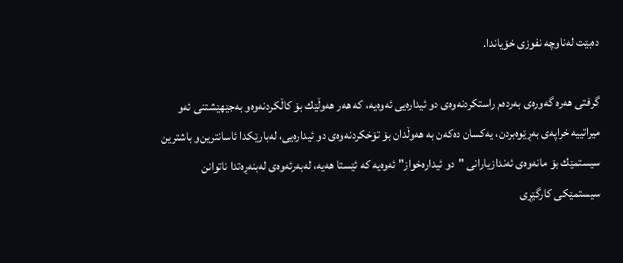ده‌بێت له‌ناوچه‌ نفوزی‌ خۆیاندا.

گرفتی‌ هه‌ره‌ گه‌وره‌ی‌ به‌رده‌م راستكردنه‌وه‌ی‌ دو ئیداره‌یی‌ ئه‌وه‌یه‌، كه‌ هه‌ر هه‌وڵێك بۆ كاڵكردنه‌وه‌و به‌جێهێشتنی‌ ئه‌و میراتییه‌ خراپه‌ی‌ به‌ڕێوه‌بردن، یه‌كسان ده‌كه‌ن به‌ هه‌وڵدان بۆ تۆخكردنه‌وه‌ی‌ دو ئیداره‌یی‌، له‌بارێكدا ئاسانترین‌و باشترین سیستمێك بۆ مانه‌وه‌ی‌ ئه‌ندازیارانی‌ "دو ئیداره‌خواز" ئه‌وه‌یه‌ كه‌ ئێستا هه‌یه‌، له‌به‌رئه‌وه‌ی‌ له‌بنه‌ڕه‌تدا ناتوانن سیستمێكی‌ كارگێڕی‌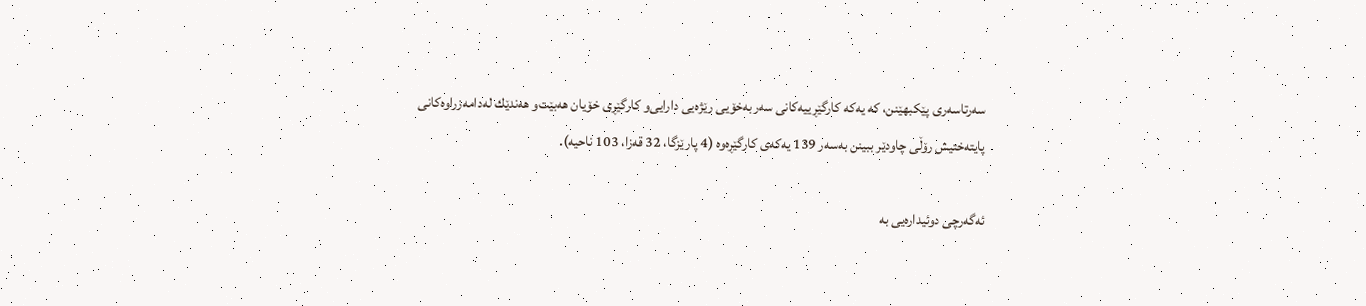سه‌رتاسه‌ری‌ پێكبهێنن، كه‌ یه‌كه‌ كارگێڕییه‌كانی‌ سه‌ربه‌خۆیی‌ رێژه‌یی‌ دارایی‌‌و كارگێڕی‌ خۆیان هه‌بێت‌و هه‌ندێك له‌دامه‌زراوه‌كانی‌ پایته‌ختیش رۆڵی‌ چاودێر ببینن به‌سه‌ر 139 یه‌كه‌ی‌ كارگێڕه‌وه‌ (4 پارێزگا، 32 قه‌زا، 103 ناحیه‌).

ئه‌گه‌رچی‌ دوئیداره‌یی‌ به‌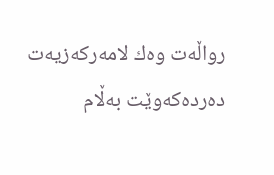رواڵه‌ت وه‌ك لامه‌ركه‌زیه‌ت ده‌رده‌كه‌وێت به‌ڵام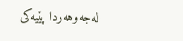له‌جه‌وهه‌ردا پێیه‌كی‌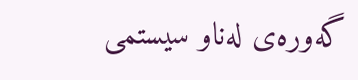گه‌وره‌ی‌ له‌ناو سیستمی‌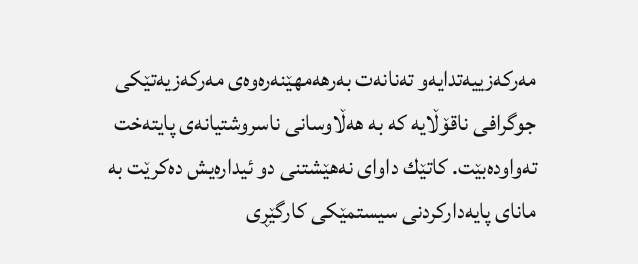مه‌ركه‌زییه‌تدایه‌و ته‌نانه‌ت به‌رهه‌مهێنه‌ره‌وه‌ی‌ مه‌ركه‌زیه‌تێكی‌ جوگرافی‌ ناقۆڵایه‌ كه‌ به‌ هه‌ڵاوسانی‌ ناسروشتیانه‌ی‌ پایته‌خت ته‌واوده‌بێت. كاتێك داوای‌ نه‌هێشتنی‌ دو ئیداره‌یش ده‌كرێت به‌ مانای‌ پایه‌داركردنی‌ سیستمێكی‌ كارگێڕی‌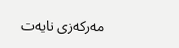مه‌ركه‌زی‌ نایه‌ت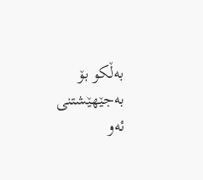به‌ڵكو بۆ به‌جێهێشتنی‌ ئه‌و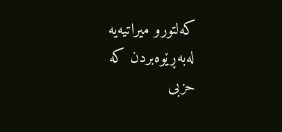كه‌لتورو میراتیه‌یه‌ له‌به‌ڕێوه‌بردن كه‌ حزبی‌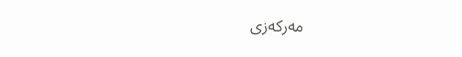مه‌ركه‌زی‌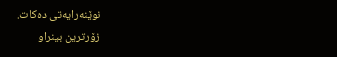نوێنه‌رایه‌تی‌ ده‌كات.
زۆرترین بینراو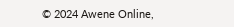© 2024 Awene Online,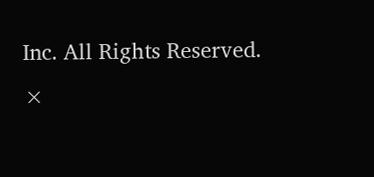Inc. All Rights Reserved.
×